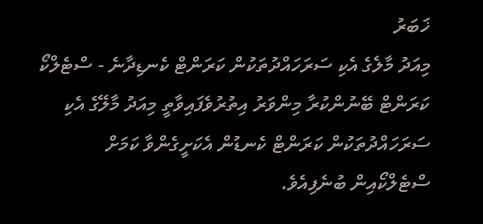ޚަބަރު
މިއަދު މާލެގެ އެކި ސަރަހައްދުތަކުން ކަރަންޓް ކެނޑިދާނެ - ސްޓެލްކޯ
ކަރަންޓް ބޭނުންކުރާ މިންވަރު އިތުރުވެފައިވާތީ މިއަދު މާލޭގެ އެކި ސަރަހައްދުތަކުން ކަރަންޓް ކެނޑުން އެކަށީގެންވާ ކަމަށް ސްޓެލްކޯއިން ބުނެފިއެވެ.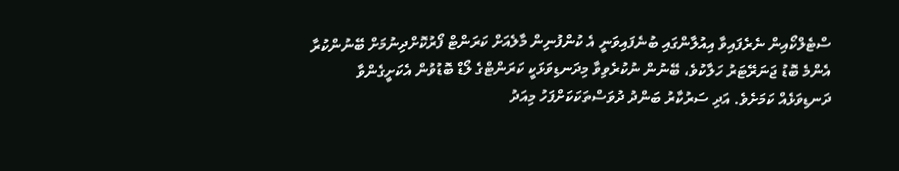ސްޓެލްކޯއިން ނެރެފައިވާ އިއުލާންގައި ބުނެފައިވަނީ އެ ކުންފުނިން މާލެއަށް ކަރަންޓް ފޯރުކޮށްދިނުމަށް ބޭނުންކުރާ އެންމެ ބޮޑު ޖަނަރޭޓަރު ހަލާކުވެ، ބޭނުން ނުކުރެވިވާ މިދަނޑިވަޅަކީ ކަރަންޓްގެ ލޯޑް ބޮޑުވުން އެކަށީގެންވާ ދަނޑިވަޅެއް ކަމަށެވެ. އަދި ސަރުކާރު ބަންދު ދުވަސްތަކަކަށްފަހު މިއަދު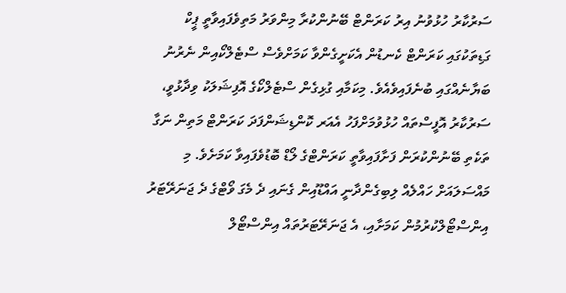ސަރުކާރު ހުޅުވުނު އިރު ކަރަންޓް ބޭނުންކުރާ މިންވަރު މަތިވެފައިވާތީ ޕީކް ގަޑިތަކުގައި ކަރަންޓް ކެނޑުން އެކަށީގެންވާ ކަމަށްވެސް ސްޓެލްކޯއިން ނެރުނު ބަޔާނެއްގައި ބުނެފައިވެއެވެ. މިކަމާއި ގުޅިގެން ސްޓެލްކޯގެ އޮފިޝަލަކު ވިދާޅުވީ، ސަރުކާރު އޮފީސްތައް ހުޅުވުމަށްފަހު އެއަރ ކޮންޑިޝަންފަދަ ކަރަންޓް މަތިން ނަގާ ތަކެތި ބޭނުންކުރަން ފަށާފައިވާތީ ކަރަންޓްގެ ލޯޑް ބޮޑުވެފައިވާ ކަމަށެވެ. މި މައްސަލައަށް ހައްލެއް ލިބިގެންދާނީ އައްޑޫއިން ގެނައި ދެ މެގަ ވޯޓްގެ ދެ ޖަނަރޭޓަރު އިންސްޓޯލްކުރުމުން ކަމަށާއި، އެ ޖަނަރޭޓަރުތައް އިންސްޓޯލް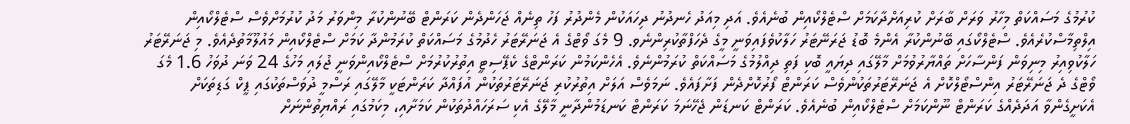ކުރުމުގެ މަސައްކަތް މިހާރު ވަރަށް ބާރަށް ކުރިއަށްދާކަމަށް ސްޓެލްކޯއިން ބުނެއެވެ. އަދި މިއަދު ހެނދުނު ދިހައަކުން މެންދުރު ފަހު ތިނެއް ޖަހަންދެން ކަރަންޓް ބޭނުންކުރާ މިންވަރު މަދު ކުރުމަށްވެސް ސްޓެލްކޯއިން އިލްތިމާސްކުރެއެވެ. ސްޓެލްކޯގައި ބޭނުންކުރާ އެންމެ ބޮޑު ޖަރަނޭޓަރު ހަލާކުވެފައިވަނީ މީގެ ދެހަފްތާކުރިންނެވ. 9 މެގަ ވޯޓްގެ އެ ޖަނަރޭޓަރު ހެދުމުގެ މަސައްކަތް ކުރަމުންދާ ކަމަށް ސްޓެލްކޯއިން މައުލޫމާތުދެއެވެ. މި ޖަނަރޭޓަރު ހަލާކުވިއިރު މިނިވަން ފަންސާހަށް ތައްޔާރުވުމަށް މާލޭގައި ދިޔައީ ބޮކި ފަތި ދިއްލުމުގެ މަސައްކަތް ކުރަމުންނެވެ. އެހެންކަމުން ކަރަންޓްގެ ކެޕޭސިޓީ އިތުރުކުރުމަށް ސްޓެލްކޯއިންވަނީ ޖުލައި މަހުގެ 24 ވަނަ ދުވަހު 1.6 މެގަ ވޯޓްގެ ދެ ޖަނަރޭޓަރު އިންސްޓޯލްކޮށް އެ ޖަނަރޭޓަރުތަކުންވެސް ކަރަންޓް ފޯރުކޮށްދެން ފަށާފައެވެ. ނަމަވެސް އަލަށް އިތުރުކުރި ޖަނަރޭޓަރުތަކުން އުފައްދާ ކަރަންޓަކީ މާލޭގައި ރަސްމީ ދުވަސްތަކުގައި ޕީކް ގަޑިތަކަށް އެކަށީގެންވާ އަދަދެއްގެ ކަރަންޓް ނޫންކަމަށް ސްޓެލްކޯއިން ބުނެއެވެ. ކަރަންޓް ކަނޑަން ޖެހޭނަމަ ކަރަންޓް ކަނޑަމުންދާނީ މާލޭގެ އެކި ސަރަހައްދުތަކުން ކަމަށާއި، މިކަމުގައި ރައްޔިތުންނަށް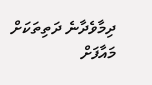ދިމާވެދާނެ ދަތިތަކަށް މައާފަށް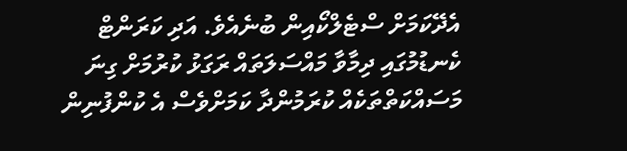އެދޭކަމަށް ސްޓެލްކޯއިން ބުނެއެވެ. އަދި ކަރަންޓް ކެނޑުމުގައި ދިމާވާ މައްސަލަތައް ރަގަޅު ކުރުމަށް ގިނަ މަސައްކަތްތަކެއް ކުރަމުންދާ ކަމަށްވެސް އެ ކުންފުނިން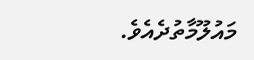މައުލޫމާތުދެއެވެ.